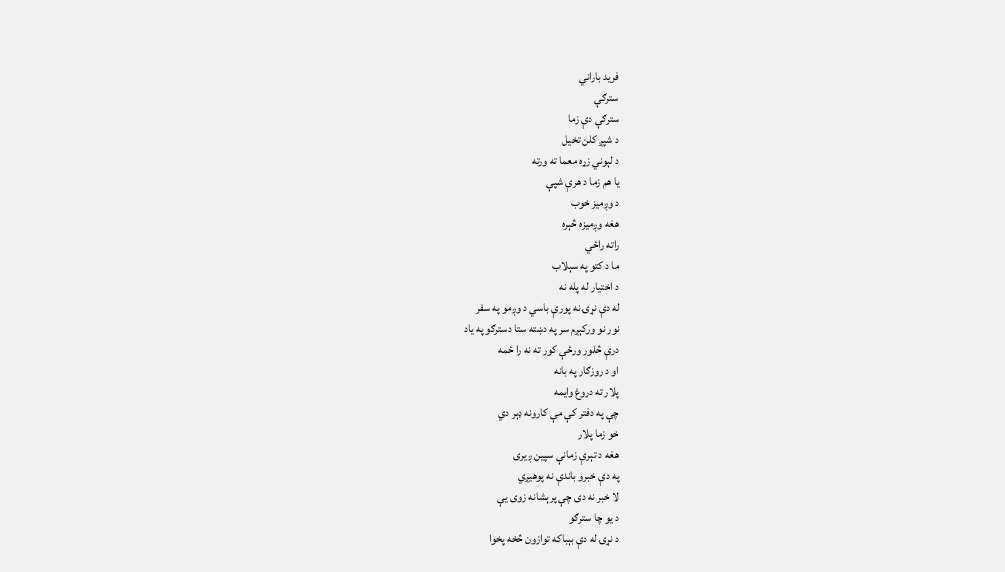فرید باراني
سترګې
سترګې دې زما
د شپږ کلن تخیل
د لېوني زړه معما ته ورته
یا هم زما د هرې شپې
د وږمیز خوب
هغه وږمیزه څېره
راته راځي
ما د کتو په سېلاب
د اختیار له پله نه
له دې نړۍ نه پورې باسي د وږمو په سفر
نور نو ورکېږم سر په دښته ستا دسترګو په یاد
درې څلور ورځې کور ته نه را ځمه
او د روزګار په بانه
پلار ته دروغ وایمه
چې په دفتر کې مې کارونه ډېر دي
خو زما پلار
هغه د تېرې زمانې سپين ږیری
په دې خبرو باندې نه پوهيږي
لا خبر نه دی چې پرېشانه زوی یې
د یو چا سترګو
د نړۍ له دې بېباکه توازون څخه پخوا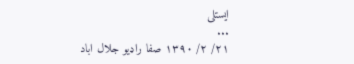ایستلی
...
۲۱/ ۲/ ۱۳۹۰ صفا راډیو جلال اباد